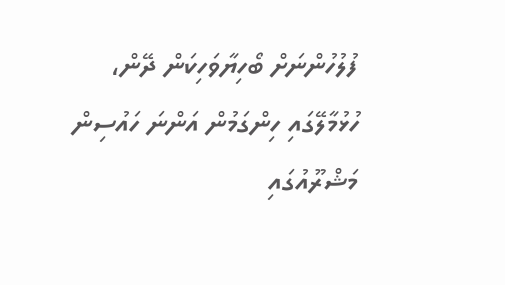ފުލުހުންނަށް ބޯހިޔާވަހިކަން ދޭން، ހުޅުމާލޭގައި ހިންގަމުން އަންނަ ހައުސިން މަޝްރޫއުގައި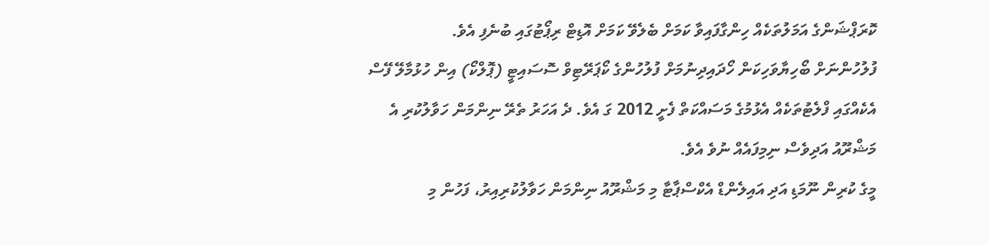ކޮރަޕްޝަންގެ އަމަލުތަކެއް ހިންގާފައިވާ ކަމަށް ބެލެވޭ ކަމަށް އޮޑިޓް ރިޕޯޓުގައި ބުނެފި އެވެ.
ފުލުހުންނަށް ބޯހިޔާވަހިކަން ހޯދައިދިނުމަށް ފުލުހުންގެ ކޯޕަރޭޓިވް ސޮސައިޓީ (ޕޮލްކޯ) އިން ހުޅުމާލޭ ފޭސް އެކެއްގައި ފްލެޓުތަކެއް އެޅުމުގެ މަސައްކަތް ފެށީ 2012 ގަ އެވެ. ދެ އަހަރު ތެރޭ ނިންމަން ހަވާލުކުރި އެ މަޝްރޫއު އަދިވެސް ނިމިފައެއް ނުވެ އެވެ.
މީގެ ކުރިން ނޫމަޑި އަދި އައިލެންޑް އެކްސްޕާޓާ މި މަޝްރޫއު ނިންމަން ހަވާލުކުރިއިރު، ފަހުން މި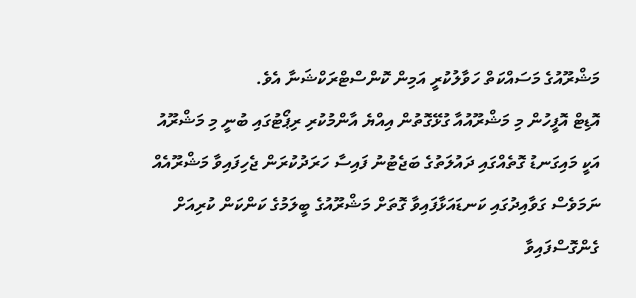މަޝްރޫއުގެ މަސައްކަތް ހަވާލުކުރީ އަމިން ކޮންސްޓްރަކްޝަނާ އެވެ.
އޮޑިޓް އޮފީހުން މި މަޝްރޫއުއާ ގުޅޭގޮތުން އިއްޔެ އާންމުކުރި ރިޕޯޓުގައި ބުނީ މި މަޝްރޫއު އަކީ މައިގަނޑު ގޮތެއްގައި ދައުލަތުގެ ބަޖެޓުނު ފައިސާ ހަރަދުކުރަން ޖެހިފައިވާ މަޝްރޫއެއް ނަމަވެސް ގަވާއިދުގައި ކަނޑައަޅާފައިވާ ގޮތަށް މަޝްރޫއުގެ ބީލަމުގެ ކަންކަން ކުރިއަށް ގެންގޮސްފައިވާ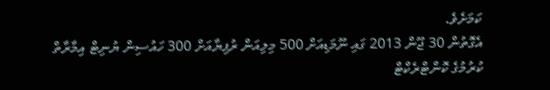ކަމަށެވެ.
އެގޮތުން 30 ޖޫން 2013 ގައި ނޫމަޑިއަށް 500 މިލިއަން ރުފިޔާއަށް 300 ހައުސިން ޔުނިޓް އިމާރާތް ކުރުމުގެ ކޮންޓްރެކްޓް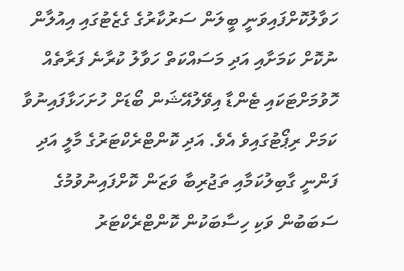ހަވާލުކޮށްފައިވަނީ ބީލަން ސަރުކާރުގެ ގެޒެޓުގައި އިއުލާން ނުކޮށް ކަމަށާއި އަދި މަސައްކަތް ހަވާލު ކުރާނެ ފަރާތެއް ހޮވުމަށްޓަކައި ޓެންޑާ އިވޭލުއޭޝަން ބޯޑަށް ހުށަހަޅާފައިނުވާ ކަމަށް ރިޕޯޓުގައިވެ އެވެ. އަދި ކޮންޓްރެކްޓަރުގެ މާލީ އަދި ފަންނީ ގާބިލުކަމާއި ތަޖުރިބާ ވަޒަން ކޮށްފައިނުވުމުގެ ސަބަބުން ވަކި ހިސާބަކުން ކޮންޓްރެކްޓަރު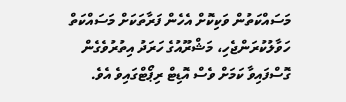މަސައްކަތުން ވަކިކޮށް އެހެން ފަރާތަކަށް މަސައްކަތް ހަވާލުކުރަންޖެހި، މަޝްރޫއުގެ ހަރަދު އިތުރުވެގެން ގޮސްފައިވާ ކަމަށް ވެސް އޮޑިޓް ރިޕޯޓްގައިވެ އެވެ.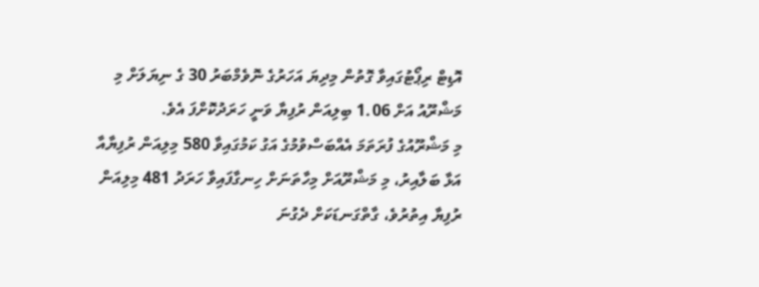އޮޑިޓް ރިޕޯޓުގައިވާ ގޮތުން މިދިޔަ އަހަރުގެ ނޮވެމްބަރު 30 ގެ ނިޔަލަށް މި މަޝްރޫއު އަށް 1.06 ބިލިއަން ރުފިޔާ ވަނީ ހަރަދުކޮށްފަ އެވެ.
މި މަޝްރޫއުގެ ފުރަތަމަ އެއްބަސްވުމުގެ އަގު ކަމުގައިވާ 580 މިލިއަން ރުފިޔާއާ އަޅާ ބަލާއިރު، މި މަޝްރޫއަށް މިހާތަނަށް ހިނގާފައިވާ ހަރަދު 481 މިލިއަން ރުފިޔާ އިތުރުވެ، ގާތްގަނޑަކަށް ދެގުނަ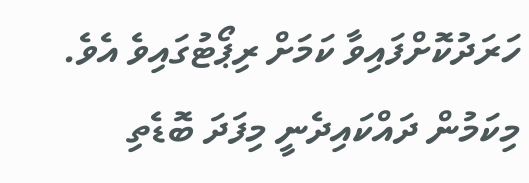ހަރަދުކޮށްފައިވާ ކަމަށް ރިޕޯޓުގައިވެ އެވެ. މިކަމުން ދައްކައިދެނީ މިފަދަ ބޮޑެތި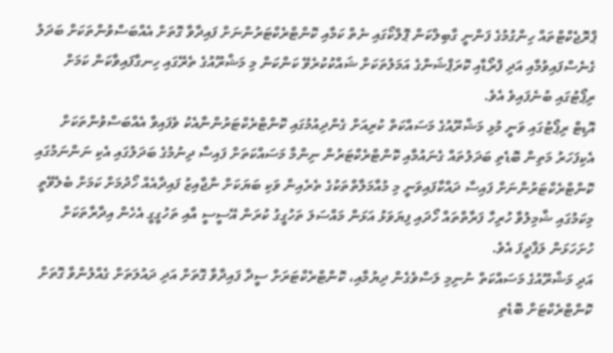ޕްރޮޖެކްޓްތައް ހިންގުމުގެ ފަންނީ ގާބިލްކަން ޕޮލްކޯގައި ނެތް ކަމާއި ކޮންޓްރެކްޓަރުންނަށް ފައިދާވާ ގޮތަށް އެއްބަސްވުންތަކަށް ބަދަލު ގެނެސްފައިވުމާއި އަދި ފްރޯޑާއި ކޮރަޕްޝަންގެ އަމަލުތަކަށް ޝައްކުކުރެވޭ ކަންކަން މި މަޝްރޫއުގެ ތެރޭގައި ހިނގާފައިވާކަން ކަމަށް ރިޕޯޓުގައި ބުނެފައިވެ އެވެ.
އޮޑިޓް ރިޕޯޓުގައި ވަނީ މުޅި މަޝްރޫއުގެ މަސައްކަތް ކުރިއަށް ގެންދިއުމުގައި ކޮންޓްރެކްޓަރުންނާއެކު ވެފައިވާ އެއްބަސްވުންތަކަށް އެކިފަހަރު މަތިން ބޮޑެތި ބަދަލުތައް ގެނައުމާއި ކޮންޓްރެކްޓަރުން ނިންމާ މަސައްކަތަށް ފައިސާ ދިނުމުގެ ބަދަލުގައި އެކި ނަންނަމުގައި ކޮންޓްރެކްޓަރުންނަށް ފައިސާ ދައްކާފައިވަނީ މި މުއާމަލާތްތަކުގެ ތެރެއިން ވަކި ބަޔަކަށް ނާޖާއިޒު ފައިދާއެއް ހޯދުމަށް ކަމަށް ބެލެވޭތީ މިކަމުގައި ޝާމިލުވާ ހުރިހާ ފަރާތްތައް ހޯދައި ފިޔަވަޅު އަޅަން މައްސަލަ ތަހުގީގު ކުރަން އޭސީސީ އާއި ތަހުގީގީ އެހެން އިދާރާތަކަށް ހުށަހަޅަން ލަފާދީފަ އެވެ.
އަދި މަޝްރޫއުގެ މަސައްކަތް ނުނިމި ލަސްވެގެން ދިޔުމާއި، ކޮންޓްރެކްޓަރަށް ސީދާ ފައިދާވާ ގޮތަށް އަދި ދައުލަތަށް ގެއްލުންވާ ގޮތަށް ކޮންޓްރެކްޓަށް ބޮޑެތި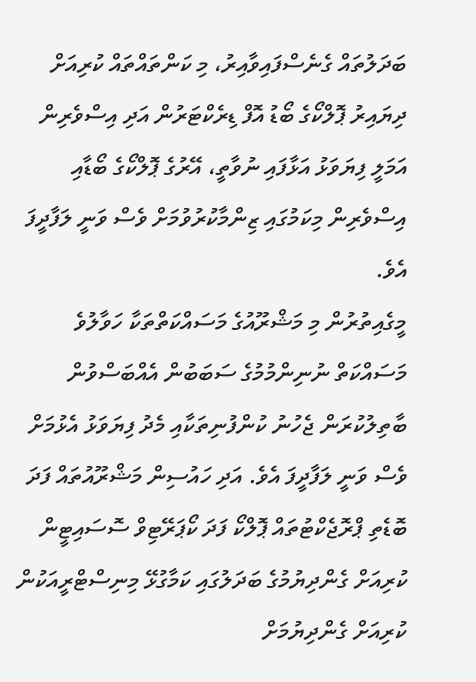ބަދަލުތައް ގެނެސްފައިވާއިރު، މި ކަންތައްތައް ކުރިއަށް ދިޔައިރު ޕޮލްކޯގެ ބޯޑު އޮފް ޑިރެކްޓަރުން އަދި އިސްވެރިން އަމަލީ ފިޔަވަޅު އަޅާފައި ނުވާތީ، އޭރުގެ ޕޮލްކޯގެ ބޯޑާއި އިސްވެރިން މިކަމުގައި ޒިންމާކުރުވުމަށް ވެސް ވަނީ ލަފާދީފަ އެވެ.
މީގެއިތުރުން މި މަޝްރޫއުގެ މަސައްކަތްތަކާ ހަވާލުވެ މަސައްކަތް ނުނިންމުމުގެ ސަބަބުން އެއްބަސްވުން ބާތިލުކުރަން ޖެހުނު ކުންފުނިތަކާއި މެދު ފިޔަވަޅު އެޅުމަށް ވެސް ވަނީ ލަފާދީފަ އެވެ. އަދި ހައުސިން މަޝްރޫއުތައް ފަދަ ބޮޑެތި ޕްރޮޖެކްޓުތައް ޕޮލްކޯ ފަދަ ކޯޕަރޭޓިވް ސޮސައިޓީން ކުރިއަށް ގެންދިޔުމުގެ ބަދަލުގައި ކަމާގުޅޭ މިނިސްޓްރީއަކުން ކުރިއަށް ގެންދިޔުމަށް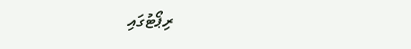ރިޕޯޓުގައި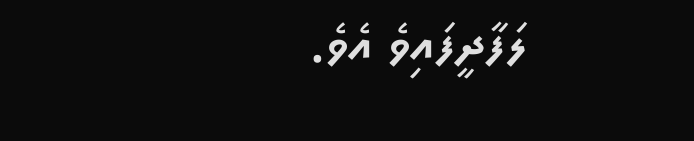ލަފާދީފައިވެ އެވެ.